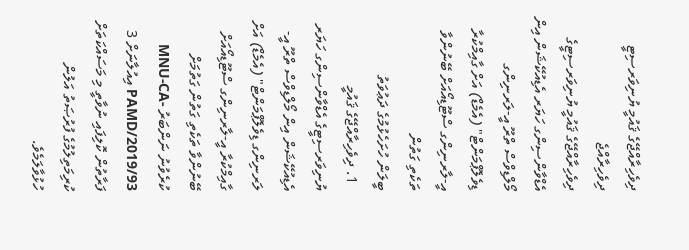ދިވެހިރާއްޖޭގެ ޤައުމީ ޔުނިވަރސިޓީ
ދިވެހިރާއްޖެ
ދިވެހިރާއްޖޭގެ ޤައުމީ ޔުނިވަރސިޓީގެ އެޑްވާންސިންގ ހަޔަރ އެޑިއުކޭޝަން އިން މޯލްޑިވްސް ތްރޫ އީ-ލަރނިންގ ޑިވެލޮޕްމަންޓް" (އެމެޑް) އަށް ގާއިމްކުރާ އީ-ލާރނިންގ ސްޓޫޑިއޯއަށް ބޭނުންވާ ތަކެތި ގަތުން
ބީލަން ހުށަހެޅުމުގެ ދަޢުވަތު
  1. ދިވެހިރާއްޖޭގެ ޤައުމީ ޔުނިވަރސިޓީގެ އެޑްވާންސިންގ ހަޔަރ އެޑިއުކޭޝަން އިން މޯލްޑިވްސް ތްރޫ އީ-ލަރނިންގ ޑިވެލޮޕްމަންޓް" (އެމެޑް) އަށް ގާއިމްކުރާ އީ-ލާރނިންގ ސްޓޫޑިއޯއަށް ބޭނުންވާ ތަކެތި ގަތުން ގަތުމަށް ކުރެވުނު ނަންބަރު MNU-CA-PAMD/2019/93 އިއުލާނަށް 3 ފަރާތުން ކޮލިފައި ނުވާތީ މި މަސައްކަތަށް ކުރިމަތިލުމުގެ ފުރުޞަތު އަލުން ހުޅުވާލަމެވެ.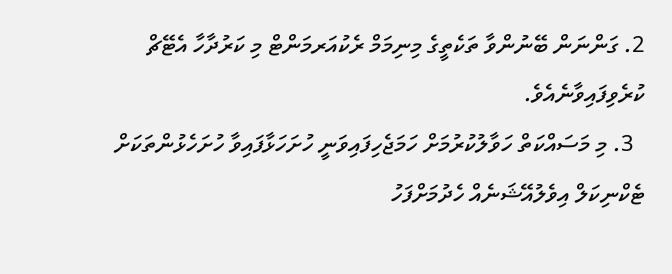2. ގަންނަން ބޭނުންވާ ތަކެތީގެ މިނިމަމް ރެކުއަރމަންޓް މި ކަރުދާހާ އެޓޭޗް ކުރެވިފައިވާނެއެވެ.
  3. މި މަސައްކަތް ހަވާލުކުރުމަށް ހަމަޖެހިފައިވަނީ ހުށަހަޅާފައިވާ ހުށަހެޅުންތަކަށް ޓެކްނިކަލް އިވެލުއޭޝަނެއް ހެދުމަށްފަހު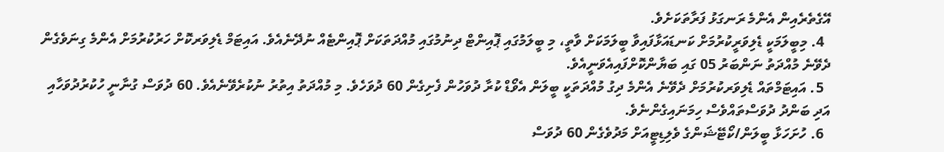އޭގެތެރެއިން އެންމެ ރަނގަޅު ފަރާތަކަށެވެ.
  4. މިބީލަމަކީ ޑެލިވަރީކުރުމަށް ކަނޑައަޅާފައިވާ ބީލަމަކަށް ވާތީ، މި ބީލަމުގައި ޕޮއިންޓް ދިނުމުގައި މުއްދަތަކަށް ޕޮއިންޓެއް ނުދޭނެއެވެ. އައިޓަމް ޑެލިވަރކޮށް ހަރުކުރުމަށް އެންމެ ގިނަވެގެން ދެވޭނެ މުއްދަތު ނަންބަރު 05 ގައި ބަޔާންކޮށްފައިއެވަނީއެވެ.
  5. އައިޓަމްތައް ޑެލިވަރކުރުމަށް ދެވޭނެ އެންމެ ދިގު މުއްދަތަކީ ބީލަން އެވޯޑް ކުރާ ދުވަހުން ފެށިގެން 60 ދުވަހެވެ. މި މުއްދަތު އިތުރު ނުކުރެވޭނެއެވެ. 60 ދުވަސް ގުނާނީ ހުކުރުދުވަހާއި އަދި ބަންދު ދުވަސްތައްވެސް ހިމަނައިގެންނެވެ.
  6. ހުށަހަޅާ ބީލަން/ކޯޓޭޝަންގެ ވެލިޑިޓީއަށް މަދުވެގެން 60 ދުވަސް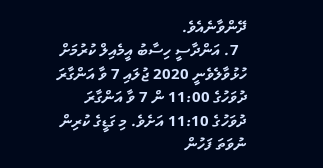ދޭންވާނެއެވެ.
  7. އަންދާސީ ހިސާބު އީމެއިލް ކުރުމަށް ހުޅުވާލެވެނީ 2020 ޖުލައި 7 ވާ އަންގާރަ ދުވަހުގެ 11:00 ން 7 ވާ އަންގާރަ ދުވަހުގެ 11:10 އަށެވެ. މި ގަޑީގެ ކުރިން ނުވަތަ ފަހުން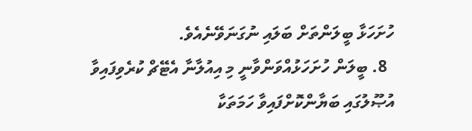ހުށަހަޅާ ބީލަންތަށް ބަލައި ނުގަނަވޭނެއެވެ.
  8. ބީލަން ހުށަހަޅުއްވަންވާނީ މި އިއުލާނާ އެޓޭޗް ކުރެވިފައިވާ އުޞޫލުގައި ބަޔާންކޮށްފައިވާ ހަމަތަކާ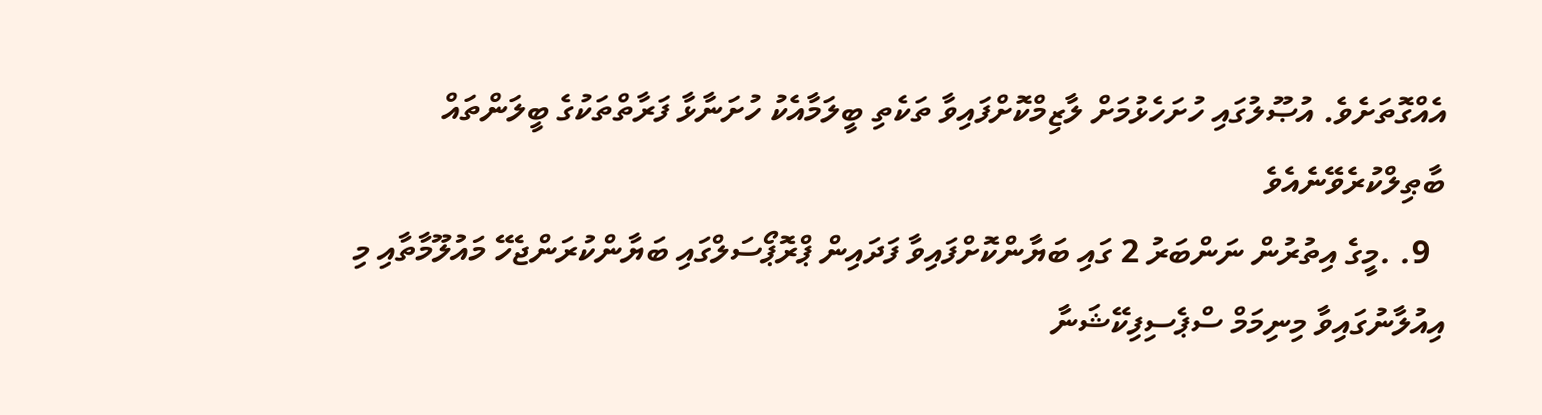އެއްގޮތަށެވެ. އުޞޫލުގައި ހުށަހެޅުމަށް ލާޒިމްކޮށްފައިވާ ތަކެތި ބީލަމާއެކު ހުށަނާޅާ ފަރާތްތަކުގެ ބީލަންތައް ބާޠިލްކުރެވޭނެއެވެ
  9. .މީގެ އިތުރުން ނަންބަރު 2 ގައި ބަޔާންކޮށްފައިވާ ފަދައިން ޕްރޮޕޯސަލްގައި ބަޔާންކުރަންޖެހޭ މައުލޫމާތާއި މި އިއުލާނުގައިވާ މިނިމަމް ސްޕެސިފިކޭޝަނާ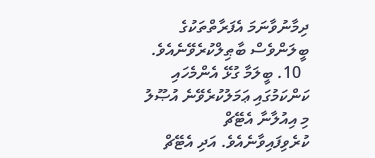ދިމާނުވާނަމަ އެފަރާތްތަކުގެ ބީލަންވެސް ބާޠިލްކުރެވޭނެއެވެ.
  10. ބީލަމާ ގުޅޭ އެންމެހައި ކަންކަމުގައި ޢަމަލުކުރެވޭނެ އުޞޫލު މި އިއުލާނާ އެޓޭޗް ކުރެވިފައިވާނެއެވެ. އަދި އެޓޭޗް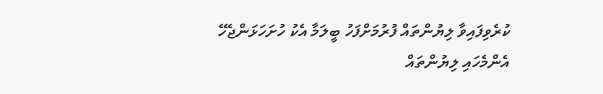ކުރެވިފައިވާ ލިޔުންތައް ފުރުމަށްފަހު ބީލަމާ އެކު ހުށަހަޅަންޖެހޭ އެންމެހައި ލިޔުންތައް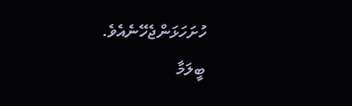ހުށަހަޅަންޖެހޭނެއެވެ.
ބީލަމާ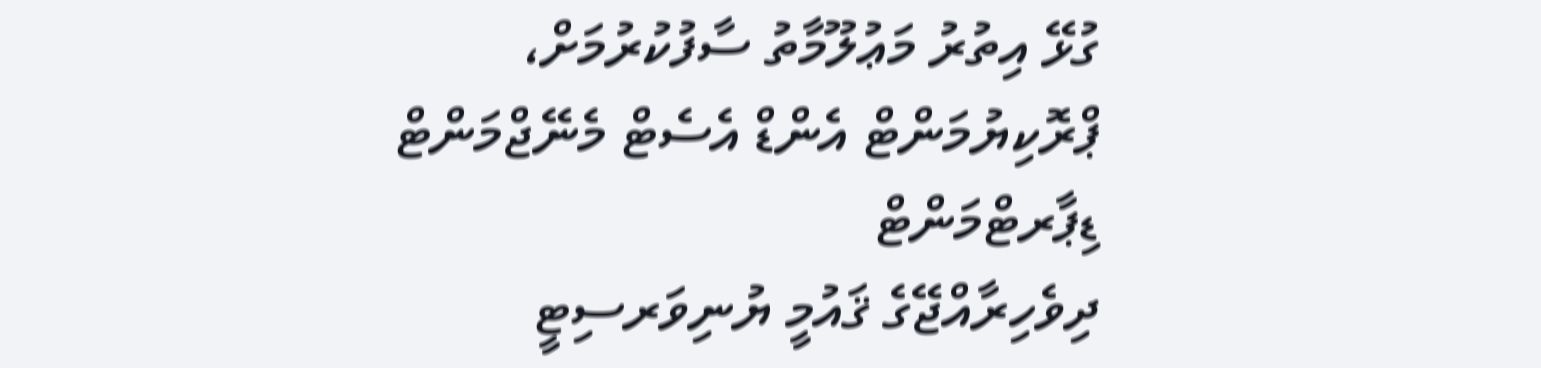ގުޅޭ އިތުރު މަޢުލޫމާތު ސާފުކުރުމަށް،
ޕްރޮކިޔުމަންޓް އެންޑް އެސެޓް މެނޭޖްމަންޓް ޑިޕާރޓްމަންޓް
ދިވެހިރާއްޖޭގެ ޤައުމީ ޔުނިވަރސިޓީ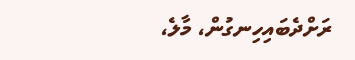ރަށްދެބައިހިނގުން، މާލެ،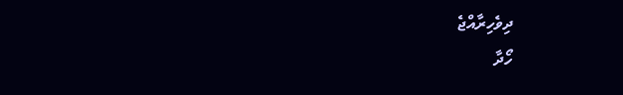ދިވެހިރާއްޖެ
ހޯދާ